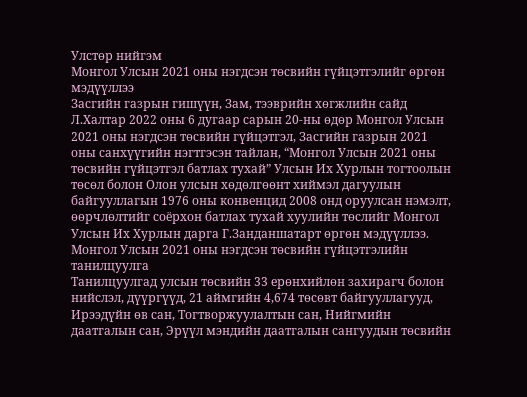Улстөр нийгэм
Монгол Улсын 2021 оны нэгдсэн төсвийн гүйцэтгэлийг өргөн мэдүүллээ
Засгийн газрын гишүүн, Зам, тээврийн хөгжлийн сайд Л.Халтар 2022 оны 6 дугаар сарын 20-ны өдөр Монгол Улсын 2021 оны нэгдсэн төсвийн гүйцэтгэл, Засгийн газрын 2021 оны санхүүгийн нэгтгэсэн тайлан, “Монгол Улсын 2021 оны төсвийн гүйцэтгэл батлах тухай” Улсын Их Хурлын тогтоолын төсөл болон Олон улсын хөдөлгөөнт хиймэл дагуулын байгууллагын 1976 оны конвенцид 2008 онд оруулсан нэмэлт, өөрчлөлтийг соёрхон батлах тухай хуулийн төслийг Монгол Улсын Их Хурлын дарга Г.Занданшатарт өргөн мэдүүллээ.
Монгол Улсын 2021 оны нэгдсэн төсвийн гүйцэтгэлийн танилцуулга
Танилцуулгад улсын төсвийн 33 ерөнхийлөн захирагч болон нийслэл, дүүргүүд, 21 аймгийн 4,674 төсөвт байгууллагууд, Ирээдүйн өв сан, Тогтворжуулалтын сан, Нийгмийн даатгалын сан, Эрүүл мэндийн даатгалын сангуудын төсвийн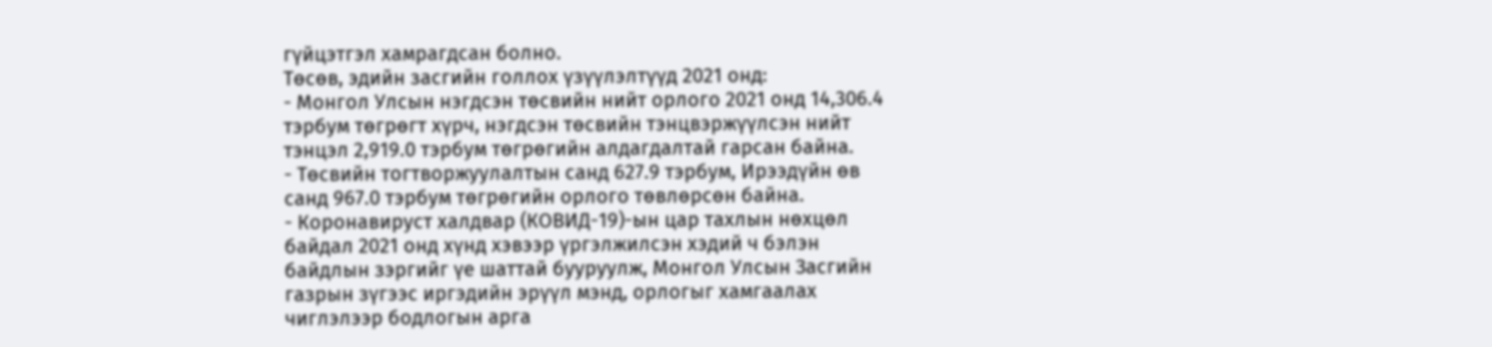гүйцэтгэл хамрагдсан болно.
Төсөв, эдийн засгийн голлох үзүүлэлтүүд 2021 онд:
- Монгол Улсын нэгдсэн төсвийн нийт орлого 2021 онд 14,306.4 тэрбум төгрөгт хүрч, нэгдсэн төсвийн тэнцвэржүүлсэн нийт тэнцэл 2,919.0 тэрбум төгрөгийн алдагдалтай гарсан байна.
- Төсвийн тогтворжуулалтын санд 627.9 тэрбум, Ирээдүйн өв санд 967.0 тэрбум төгрөгийн орлого төвлөрсөн байна.
- Коронавируст халдвар (КОВИД-19)-ын цар тахлын нөхцөл байдал 2021 онд хүнд хэвээр үргэлжилсэн хэдий ч бэлэн байдлын зэргийг үе шаттай бууруулж, Монгол Улсын Засгийн газрын зүгээс иргэдийн эрүүл мэнд, орлогыг хамгаалах чиглэлээр бодлогын арга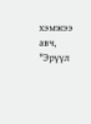хэмжээ авч, "Эрүүл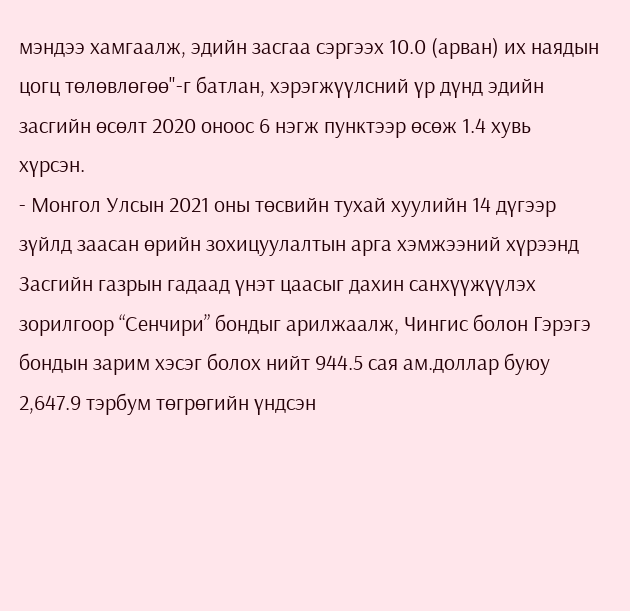мэндээ хамгаалж, эдийн засгаа сэргээх 10.0 (арван) их наядын цогц төлөвлөгөө"-г батлан, хэрэгжүүлсний үр дүнд эдийн засгийн өсөлт 2020 оноос 6 нэгж пунктээр өсөж 1.4 хувь хүрсэн.
- Монгол Улсын 2021 оны төсвийн тухай хуулийн 14 дүгээр зүйлд заасан өрийн зохицуулалтын арга хэмжээний хүрээнд Засгийн газрын гадаад үнэт цаасыг дахин санхүүжүүлэх зорилгоор “Сенчири” бондыг арилжаалж, Чингис болон Гэрэгэ бондын зарим хэсэг болох нийт 944.5 сая ам.доллар буюу 2,647.9 тэрбум төгрөгийн үндсэн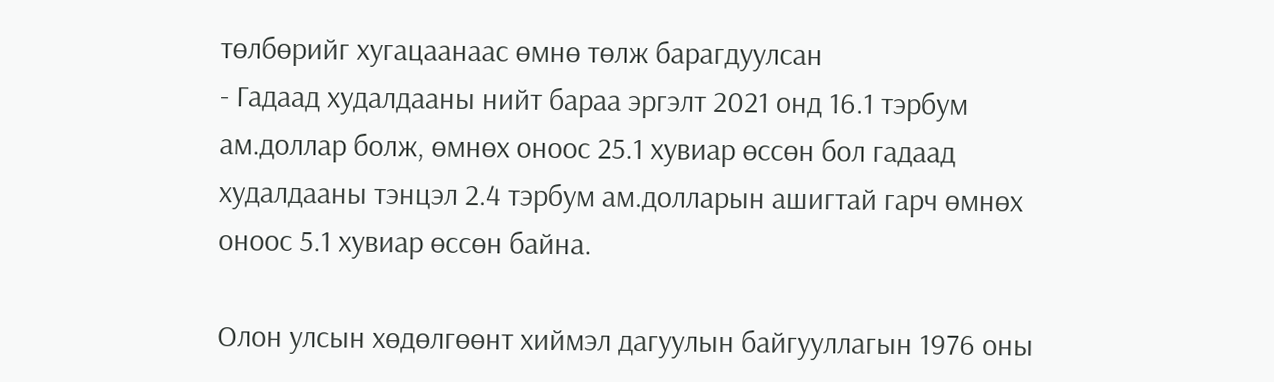төлбөрийг хугацаанаас өмнө төлж барагдуулсан
- Гадаад худалдааны нийт бараа эргэлт 2021 онд 16.1 тэрбум ам.доллар болж, өмнөх оноос 25.1 хувиар өссөн бол гадаад худалдааны тэнцэл 2.4 тэрбум ам.долларын ашигтай гарч өмнөх оноос 5.1 хувиар өссөн байна.

Олон улсын хөдөлгөөнт хиймэл дагуулын байгууллагын 1976 оны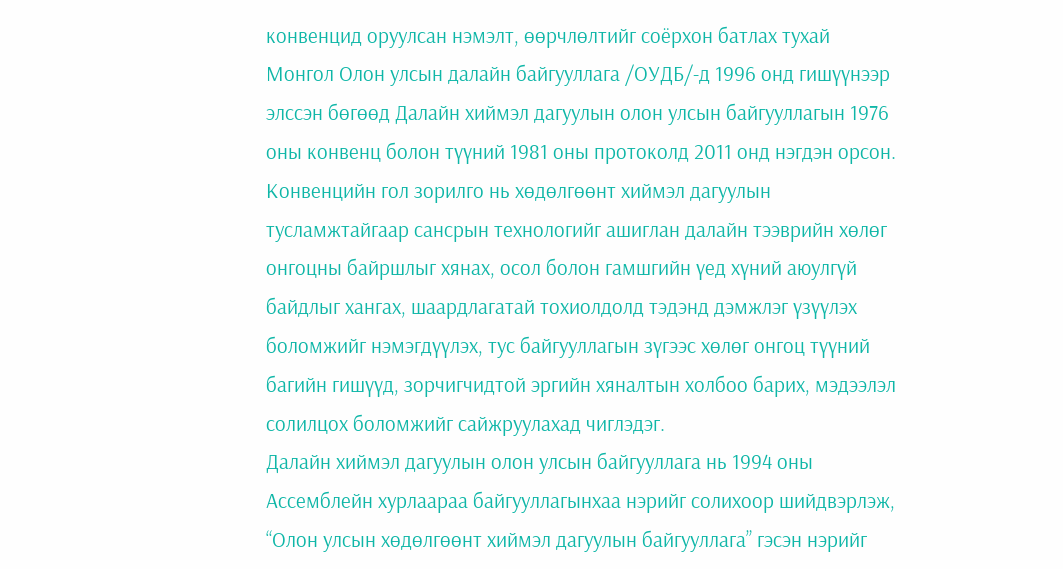конвенцид оруулсан нэмэлт, өөрчлөлтийг соёрхон батлах тухай
Монгол Олон улсын далайн байгууллага /ОУДБ/-д 1996 онд гишүүнээр элссэн бөгөөд Далайн хиймэл дагуулын олон улсын байгууллагын 1976 оны конвенц болон түүний 1981 оны протоколд 2011 онд нэгдэн орсон.
Конвенцийн гол зорилго нь хөдөлгөөнт хиймэл дагуулын тусламжтайгаар сансрын технологийг ашиглан далайн тээврийн хөлөг онгоцны байршлыг хянах, осол болон гамшгийн үед хүний аюулгүй байдлыг хангах, шаардлагатай тохиолдолд тэдэнд дэмжлэг үзүүлэх боломжийг нэмэгдүүлэх, тус байгууллагын зүгээс хөлөг онгоц түүний багийн гишүүд, зорчигчидтой эргийн хяналтын холбоо барих, мэдээлэл солилцох боломжийг сайжруулахад чиглэдэг.
Далайн хиймэл дагуулын олон улсын байгууллага нь 1994 оны Ассемблейн хурлаараа байгууллагынхаа нэрийг солихоор шийдвэрлэж, “Олон улсын хөдөлгөөнт хиймэл дагуулын байгууллага” гэсэн нэрийг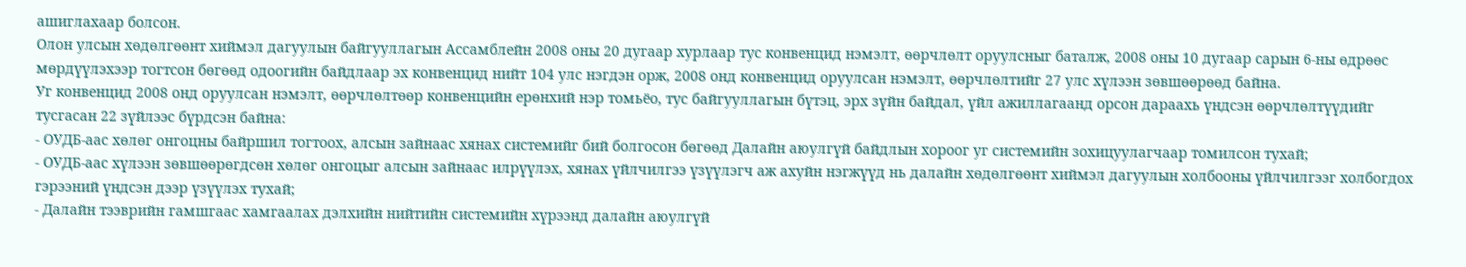ашиглахаар болсон.
Олон улсын хөдөлгөөнт хиймэл дагуулын байгууллагын Ассамблейн 2008 оны 20 дугаар хурлаар тус конвенцид нэмэлт, өөрчлөлт оруулсныг баталж, 2008 оны 10 дугаар сарын 6-ны өдрөөс мөрдүүлэхээр тогтсон бөгөөд одоогийн байдлаар эх конвенцид нийт 104 улс нэгдэн орж, 2008 онд конвенцид оруулсан нэмэлт, өөрчлөлтийг 27 улс хүлээн зөвшөөрөөд байна.
Уг конвенцид 2008 онд оруулсан нэмэлт, өөрчлөлтөөр конвенцийн ерөнхий нэр томьёо, тус байгууллагын бүтэц, эрх зүйн байдал, үйл ажиллагаанд орсон дараахь үндсэн өөрчлөлтүүдийг тусгасан 22 зүйлээс бүрдсэн байна:
- ОУДБ-аас хөлөг онгоцны байршил тогтоох, алсын зайнаас хянах системийг бий болгосон бөгөөд Далайн аюулгүй байдлын хороог уг системийн зохицуулагчаар томилсон тухай;
- ОУДБ-аас хүлээн зөвшөөрөгдсөн хөлөг онгоцыг алсын зайнаас илрүүлэх, хянах үйлчилгээ үзүүлэгч аж ахуйн нэгжүүд нь далайн хөдөлгөөнт хиймэл дагуулын холбооны үйлчилгээг холбогдох гэрээний үндсэн дээр үзүүлэх тухай;
- Далайн тээврийн гамшгаас хамгаалах дэлхийн нийтийн системийн хүрээнд далайн аюулгүй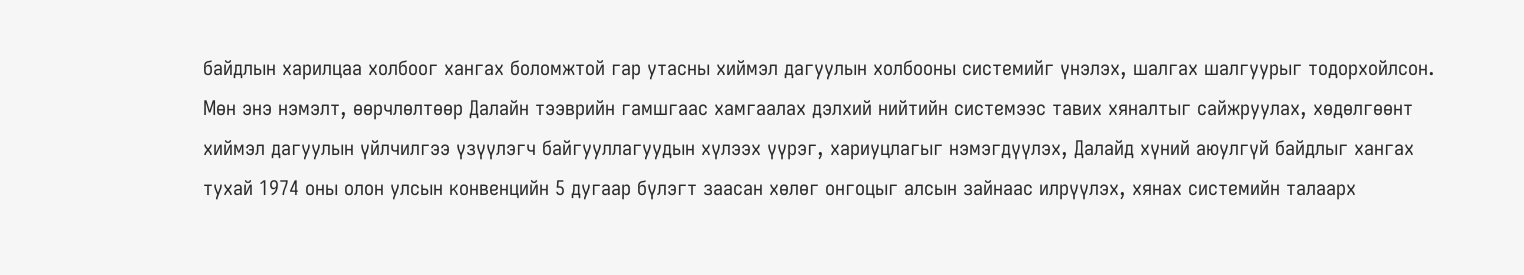байдлын харилцаа холбоог хангах боломжтой гар утасны хиймэл дагуулын холбооны системийг үнэлэх, шалгах шалгуурыг тодорхойлсон.
Мөн энэ нэмэлт, өөрчлөлтөөр Далайн тээврийн гамшгаас хамгаалах дэлхий нийтийн системээс тавих хяналтыг сайжруулах, хөдөлгөөнт хиймэл дагуулын үйлчилгээ үзүүлэгч байгууллагуудын хүлээх үүрэг, хариуцлагыг нэмэгдүүлэх, Далайд хүний аюулгүй байдлыг хангах тухай 1974 оны олон улсын конвенцийн 5 дугаар бүлэгт заасан хөлөг онгоцыг алсын зайнаас илрүүлэх, хянах системийн талаарх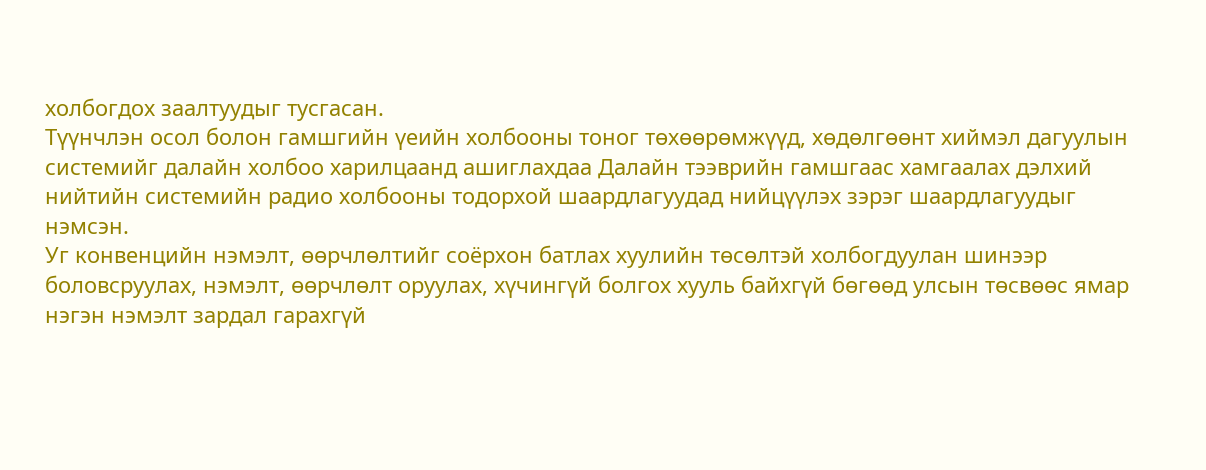холбогдох заалтуудыг тусгасан.
Түүнчлэн осол болон гамшгийн үеийн холбооны тоног төхөөрөмжүүд, хөдөлгөөнт хиймэл дагуулын системийг далайн холбоо харилцаанд ашиглахдаа Далайн тээврийн гамшгаас хамгаалах дэлхий нийтийн системийн радио холбооны тодорхой шаардлагуудад нийцүүлэх зэрэг шаардлагуудыг нэмсэн.
Уг конвенцийн нэмэлт, өөрчлөлтийг соёрхон батлах хуулийн төсөлтэй холбогдуулан шинээр боловсруулах, нэмэлт, өөрчлөлт оруулах, хүчингүй болгох хууль байхгүй бөгөөд улсын төсвөөс ямар нэгэн нэмэлт зардал гарахгүй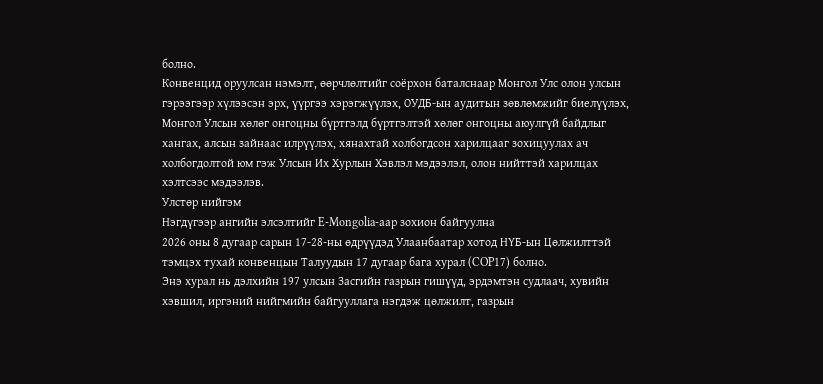болно.
Конвенцид оруулсан нэмэлт, өөрчлөлтийг соёрхон баталснаар Монгол Улс олон улсын гэрээгээр хүлээсэн эрх, үүргээ хэрэгжүүлэх, ОУДБ-ын аудитын зөвлөмжийг биелүүлэх, Монгол Улсын хөлөг онгоцны бүртгэлд бүртгэлтэй хөлөг онгоцны аюулгүй байдлыг хангах, алсын зайнаас илрүүлэх, хянахтай холбогдсон харилцааг зохицуулах ач холбогдолтой юм гэж Улсын Их Хурлын Хэвлэл мэдээлэл, олон нийттэй харилцах хэлтсээс мэдээлэв.
Улстөр нийгэм
Нэгдүгээр ангийн элсэлтийг E-Mongolia-аар зохион байгуулна
2026 оны 8 дугаар сарын 17-28-ны өдрүүдэд Улаанбаатар хотод НҮБ-ын Цөлжилттэй тэмцэх тухай конвенцын Талуудын 17 дугаар бага хурал (COP17) болно.
Энэ хурал нь дэлхийн 197 улсын Засгийн газрын гишүүд, эрдэмтэн судлаач, хувийн хэвшил, иргэний нийгмийн байгууллага нэгдэж цөлжилт, газрын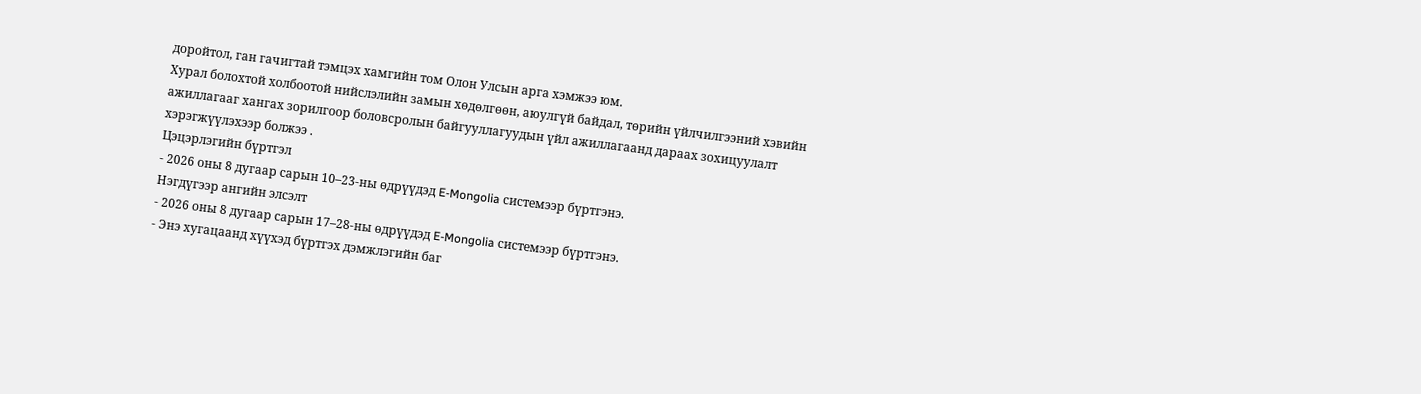доройтол, ган гачигтай тэмцэх хамгийн том Олон Улсын арга хэмжээ юм.
Хурал болохтой холбоотой нийслэлийн замын хөдөлгөөн, аюулгүй байдал, төрийн үйлчилгээний хэвийн ажиллагааг хангах зорилгоор боловсролын байгууллагуудын үйл ажиллагаанд дараах зохицуулалт хэрэгжүүлэхээр болжээ .
Цэцэрлэгийн бүртгэл
- 2026 оны 8 дугаар сарын 10–23-ны өдрүүдэд E-Mongolia системээр бүртгэнэ.
Нэгдүгээр ангийн элсэлт
- 2026 оны 8 дугаар сарын 17–28-ны өдрүүдэд E-Mongolia системээр бүртгэнэ.
- Энэ хугацаанд хүүхэд бүртгэх дэмжлэгийн баг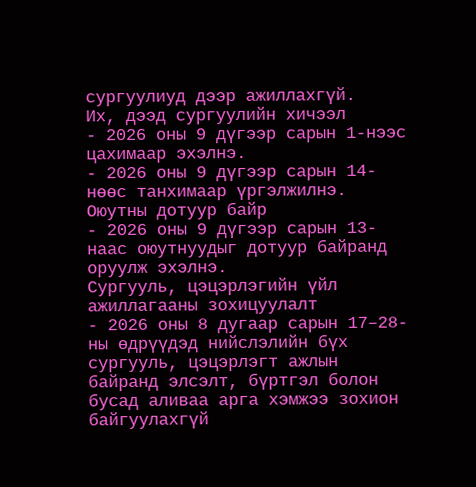сургуулиуд дээр ажиллахгүй.
Их, дээд сургуулийн хичээл
- 2026 оны 9 дүгээр сарын 1-нээс цахимаар эхэлнэ.
- 2026 оны 9 дүгээр сарын 14-нөөс танхимаар үргэлжилнэ.
Оюутны дотуур байр
- 2026 оны 9 дүгээр сарын 13-наас оюутнуудыг дотуур байранд оруулж эхэлнэ.
Сургууль, цэцэрлэгийн үйл ажиллагааны зохицуулалт
- 2026 оны 8 дугаар сарын 17–28-ны өдрүүдэд нийслэлийн бүх сургууль, цэцэрлэгт ажлын байранд элсэлт, бүртгэл болон бусад аливаа арга хэмжээ зохион байгуулахгүй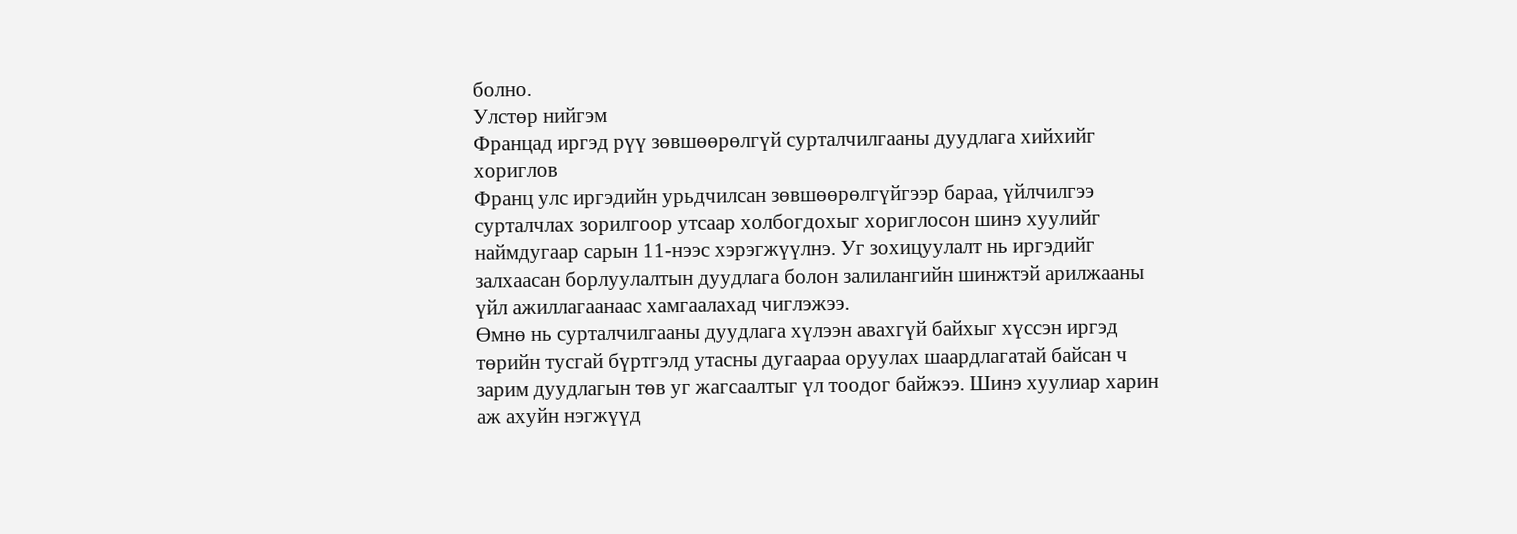болно.
Улстөр нийгэм
Францад иргэд рүү зөвшөөрөлгүй сурталчилгааны дуудлага хийхийг хориглов
Франц улс иргэдийн урьдчилсан зөвшөөрөлгүйгээр бараа, үйлчилгээ сурталчлах зорилгоор утсаар холбогдохыг хориглосон шинэ хуулийг наймдугаар сарын 11-нээс хэрэгжүүлнэ. Уг зохицуулалт нь иргэдийг залхаасан борлуулалтын дуудлага болон залилангийн шинжтэй арилжааны үйл ажиллагаанаас хамгаалахад чиглэжээ.
Өмнө нь сурталчилгааны дуудлага хүлээн авахгүй байхыг хүссэн иргэд төрийн тусгай бүртгэлд утасны дугаараа оруулах шаардлагатай байсан ч зарим дуудлагын төв уг жагсаалтыг үл тоодог байжээ. Шинэ хуулиар харин аж ахуйн нэгжүүд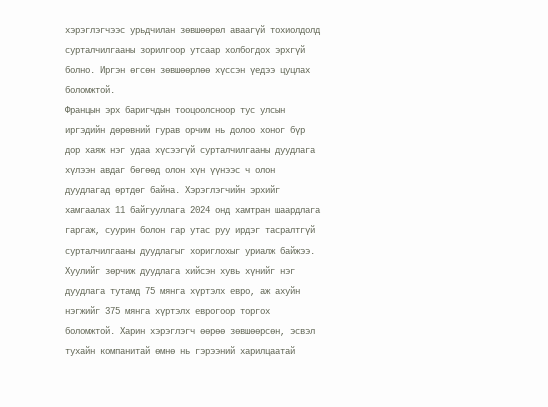хэрэглэгчээс урьдчилан зөвшөөрөл аваагүй тохиолдолд сурталчилгааны зорилгоор утсаар холбогдох эрхгүй болно. Иргэн өгсөн зөвшөөрлөө хүссэн үедээ цуцлах боломжтой.
Францын эрх баригчдын тооцоолсноор тус улсын иргэдийн дөрөвний гурав орчим нь долоо хоног бүр дор хаяж нэг удаа хүсээгүй сурталчилгааны дуудлага хүлээн авдаг бөгөөд олон хүн үүнээс ч олон дуудлагад өртдөг байна. Хэрэглэгчийн эрхийг хамгаалах 11 байгууллага 2024 онд хамтран шаардлага гаргаж, суурин болон гар утас руу ирдэг тасралтгүй сурталчилгааны дуудлагыг хориглохыг уриалж байжээ.
Хуулийг зөрчиж дуудлага хийсэн хувь хүнийг нэг дуудлага тутамд 75 мянга хүртэлх евро, аж ахуйн нэгжийг 375 мянга хүртэлх еврогоор торгох боломжтой. Харин хэрэглэгч өөрөө зөвшөөрсөн, эсвэл тухайн компанитай өмнө нь гэрээний харилцаатай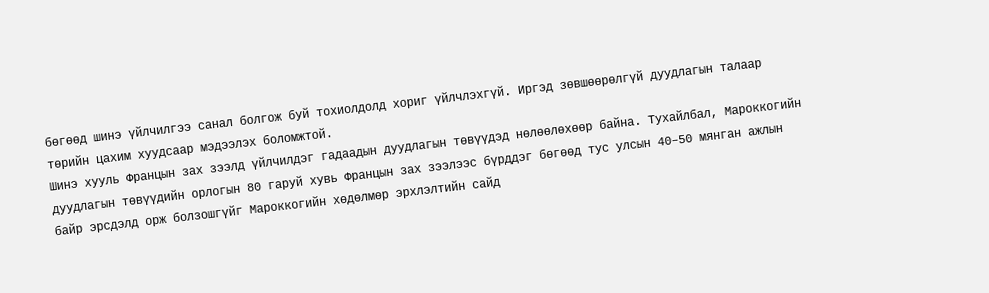бөгөөд шинэ үйлчилгээ санал болгож буй тохиолдолд хориг үйлчлэхгүй. Иргэд зөвшөөрөлгүй дуудлагын талаар төрийн цахим хуудсаар мэдээлэх боломжтой.
Шинэ хууль Францын зах зээлд үйлчилдэг гадаадын дуудлагын төвүүдэд нөлөөлөхөөр байна. Тухайлбал, Мароккогийн дуудлагын төвүүдийн орлогын 80 гаруй хувь Францын зах зээлээс бүрддэг бөгөөд тус улсын 40–50 мянган ажлын байр эрсдэлд орж болзошгүйг Мароккогийн хөдөлмөр эрхлэлтийн сайд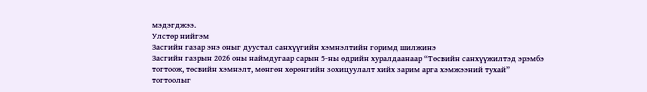мэдэгджээ.
Улстөр нийгэм
Засгийн газар энэ оныг дуустал санхүүгийн хэмнэлтийн горимд шилжинэ
Засгийн газрын 2026 оны наймдугаар сарын 5-ны өдрийн хуралдаанаар “Төсвийн санхүүжилтэд эрэмбэ тогтоож, төсвийн хэмнэлт, мөнгөн хөрөнгийн зохицуулалт хийх зарим арга хэмжээний тухай” тогтоолыг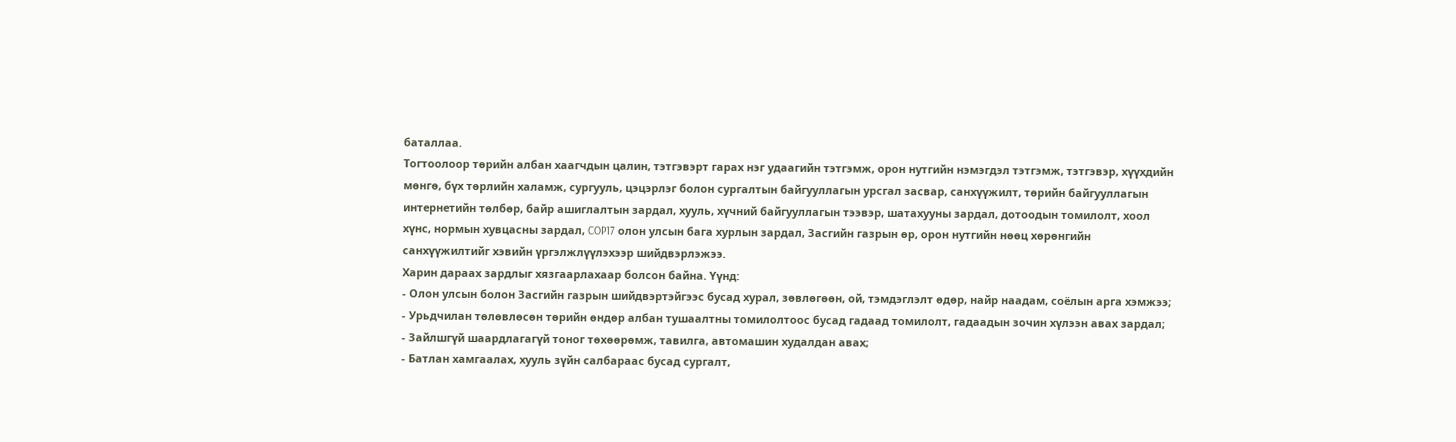баталлаа.
Тогтоолоор төрийн албан хаагчдын цалин, тэтгэвэрт гарах нэг удаагийн тэтгэмж, орон нутгийн нэмэгдэл тэтгэмж, тэтгэвэр, хүүхдийн мөнгө, бүх төрлийн халамж, сургууль, цэцэрлэг болон сургалтын байгууллагын урсгал засвар, санхүүжилт, төрийн байгууллагын интернетийн төлбөр, байр ашиглалтын зардал, хууль, хүчний байгууллагын тээвэр, шатахууны зардал, дотоодын томилолт, хоол хүнс, нормын хувцасны зардал, COP17 олон улсын бага хурлын зардал, Засгийн газрын өр, орон нутгийн нөөц хөрөнгийн санхүүжилтийг хэвийн үргэлжлүүлэхээр шийдвэрлэжээ.
Харин дараах зардлыг хязгаарлахаар болсон байна. Үүнд:
- Олон улсын болон Засгийн газрын шийдвэртэйгээс бусад хурал, зөвлөгөөн, ой, тэмдэглэлт өдөр, найр наадам, соёлын арга хэмжээ;
- Урьдчилан төлөвлөсөн төрийн өндөр албан тушаалтны томилолтоос бусад гадаад томилолт, гадаадын зочин хүлээн авах зардал;
- Зайлшгүй шаардлагагүй тоног төхөөрөмж, тавилга, автомашин худалдан авах;
- Батлан хамгаалах, хууль зүйн салбараас бусад сургалт,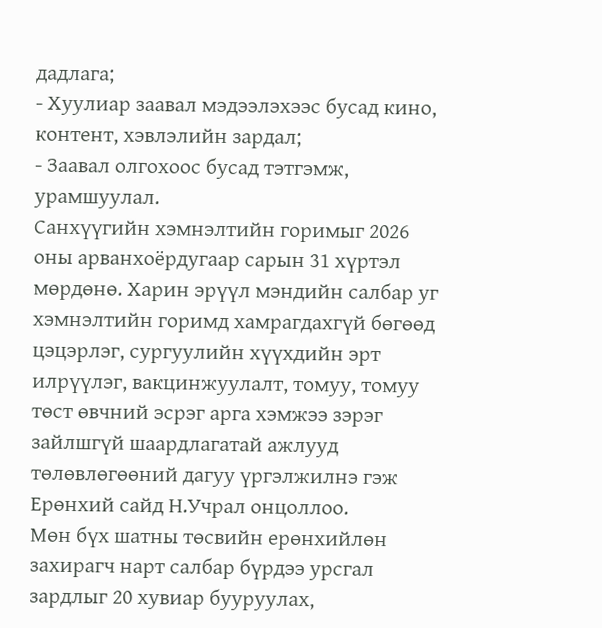дадлага;
- Хуулиар заавал мэдээлэхээс бусад кино, контент, хэвлэлийн зардал;
- Заавал олгохоос бусад тэтгэмж, урамшуулал.
Санхүүгийн хэмнэлтийн горимыг 2026 оны арванхоёрдугаар сарын 31 хүртэл мөрдөнө. Харин эрүүл мэндийн салбар уг хэмнэлтийн горимд хамрагдахгүй бөгөөд цэцэрлэг, сургуулийн хүүхдийн эрт илрүүлэг, вакцинжуулалт, томуу, томуу төст өвчний эсрэг арга хэмжээ зэрэг зайлшгүй шаардлагатай ажлууд төлөвлөгөөний дагуу үргэлжилнэ гэж Ерөнхий сайд Н.Учрал онцоллоо.
Мөн бүх шатны төсвийн ерөнхийлөн захирагч нарт салбар бүрдээ урсгал зардлыг 20 хувиар бууруулах,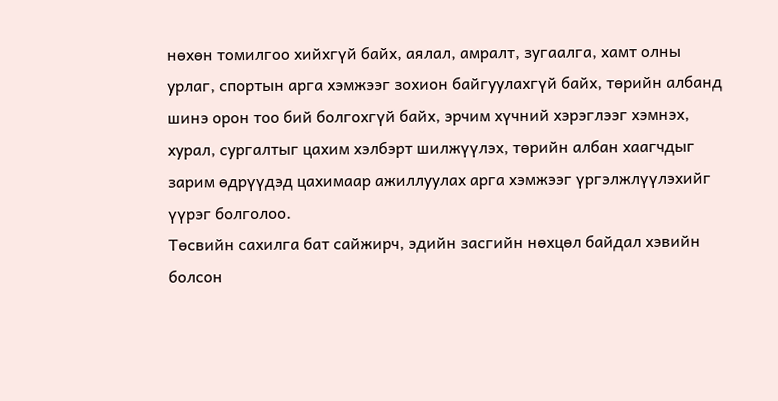нөхөн томилгоо хийхгүй байх, аялал, амралт, зугаалга, хамт олны урлаг, спортын арга хэмжээг зохион байгуулахгүй байх, төрийн албанд шинэ орон тоо бий болгохгүй байх, эрчим хүчний хэрэглээг хэмнэх, хурал, сургалтыг цахим хэлбэрт шилжүүлэх, төрийн албан хаагчдыг зарим өдрүүдэд цахимаар ажиллуулах арга хэмжээг үргэлжлүүлэхийг үүрэг болголоо.
Төсвийн сахилга бат сайжирч, эдийн засгийн нөхцөл байдал хэвийн болсон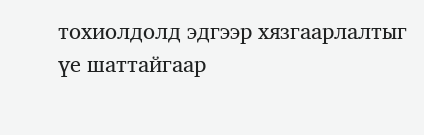тохиолдолд эдгээр хязгаарлалтыг үе шаттайгаар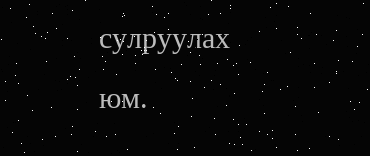сулруулах юм.